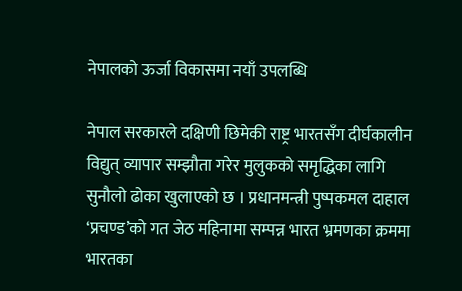नेपालको ऊर्जा विकासमा नयाँ उपलब्धि

नेपाल सरकारले दक्षिणी छिमेकी राष्ट्र भारतसँग दीर्घकालीन विद्युत् व्यापार सम्झौता गरेर मुलुकको समृद्धिका लागि सुनौलो ढोका खुलाएको छ । प्रधानमन्त्री पुष्पकमल दाहाल ‘प्रचण्ड’को गत जेठ महिनामा सम्पन्न भारत भ्रमणका क्रममा भारतका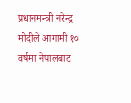प्रधानमन्त्री नरेन्द्र मोदीले आगामी १० वर्षमा नेपालबाट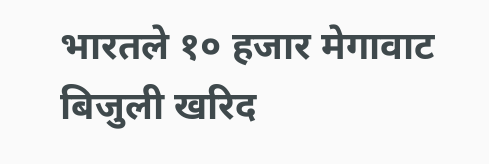भारतले १० हजार मेगावाट बिजुली खरिद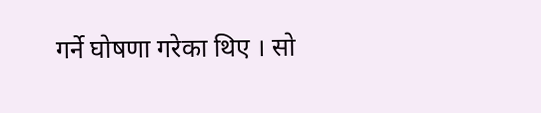गर्ने घोषणा गरेका थिए । सो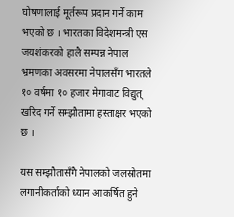घोषणालाई मूर्तरूप प्रदान गर्ने काम भएको छ । भारतका विदेशमन्त्री एस जयशंकरको हालै सम्पन्न नेपाल भ्रमणका अवसरमा नेपालसँग भारतले १० वर्षमा १० हजार मेगावाट विद्युत् खरिद गर्ने सम्झौतामा हस्ताक्षर भएको छ ।

यस सम्झौतासँगै नेपालको जलस्रोतमा लगानीकर्ताको ध्यान आकर्षित हुने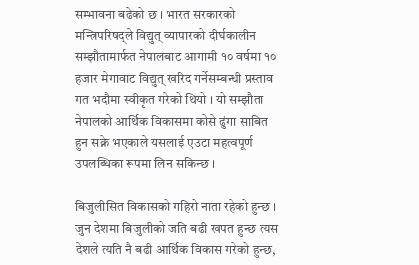सम्भावना बढेको छ । भारत सरकारको मन्त्रिपरिषद्ले विद्युत् व्यापारको दीर्घकालीन सम्झौतामार्फत नेपालबाट आगामी १० वर्षमा १० हजार मेगावाट विद्युत् खरिद गर्नेसम्बन्धी प्रस्ताव गत भदौमा स्वीकृत गरेको थियो । यो सम्झौता नेपालको आर्थिक विकासमा कोसे ढुंगा साबित हुन सक्ने भएकाले यसलाई एउटा महत्वपूर्ण उपलब्धिका रूपमा लिन सकिन्छ ।

बिजुलीसित विकासको गहिरो नाता रहेको हुन्छ । जुन देशमा बिजुलीको जति बढी खपत हुन्छ त्यस देशले त्यति नै बढी आर्थिक विकास गरेको हुन्छ,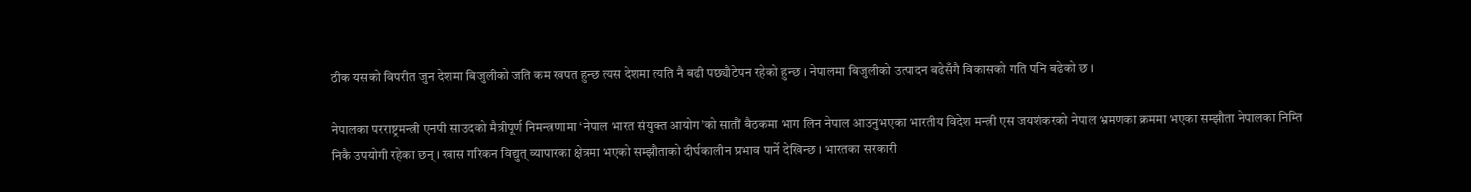ठीक यसको विपरीत जुन देशमा बिजुलीको जति कम खपत हुन्छ त्यस देशमा त्यति नै बढी पछ्यौटेपन रहेको हुन्छ । नेपालमा बिजुलीको उत्पादन बढेसँगै विकासको गति पनि बढेको छ ।

नेपालका परराष्ट्रमन्त्री एनपी साउदको मैत्रीपूर्ण निमन्त्रणामा ‘नेपाल भारत संयुक्त आयोग’को सातौं बैठकमा भाग लिन नेपाल आउनुभएका भारतीय विदेश मन्त्री एस जयशंकरको नेपाल भ्रमणका क्रममा भएका सम्झौता नेपालका निम्ति निकै उपयोगी रहेका छन् । खास गरिकन विद्युत् व्यापारका क्षेत्रमा भएको सम्झौताको दीर्घकालीन प्रभाव पार्ने देखिन्छ । भारतका सरकारी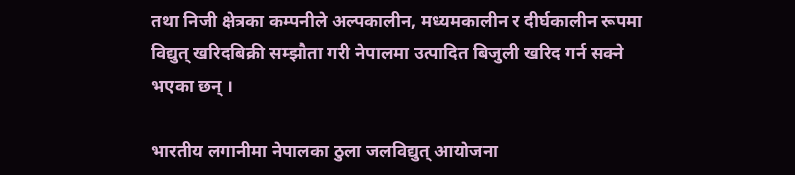तथा निजी क्षेत्रका कम्पनीले अल्पकालीन, मध्यमकालीन र दीर्घकालीन रूपमा विद्युत् खरिदबिक्री सम्झौता गरी नेपालमा उत्पादित बिजुली खरिद गर्न सक्ने भएका छन् ।

भारतीय लगानीमा नेपालका ठुला जलविद्युत् आयोजना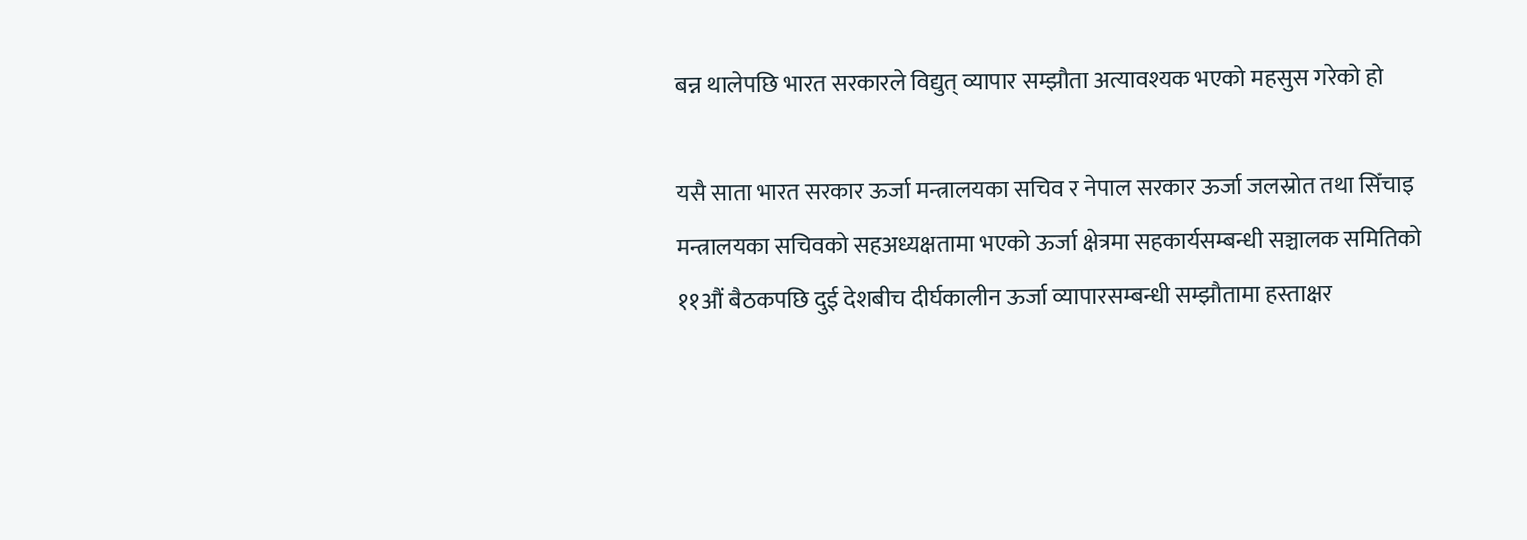बन्न थालेपछि भारत सरकारले विद्युत् व्यापार सम्झौता अत्यावश्यक भएको महसुस गरेको हो

यसै साता भारत सरकार ऊर्जा मन्त्रालयका सचिव र नेपाल सरकार ऊर्जा जलस्रोत तथा सिँचाइ मन्त्रालयका सचिवको सहअध्यक्षतामा भएको ऊर्जा क्षेत्रमा सहकार्यसम्बन्धी सञ्चालक समितिको ११औं बैठकपछि दुई देशबीच दीर्घकालीन ऊर्जा व्यापारसम्बन्धी सम्झौतामा हस्ताक्षर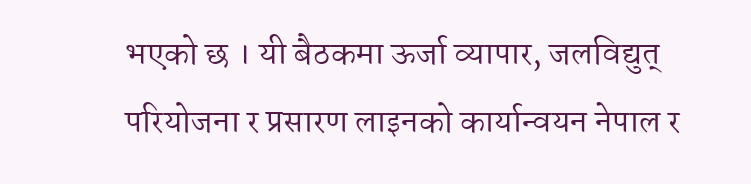भएको छ । यी बैठकमा ऊर्जा व्यापार, जलविद्युत् परियोजना र प्रसारण लाइनको कार्यान्वयन नेपाल र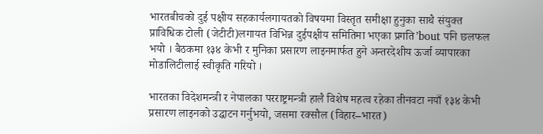भारतबीचको दुई पक्षीय सहकार्यलगायतको विषयमा विस्तृत समीक्षा हुनुका साथै संयुक्त प्राविधिक टोली (जेटीटी)लगायत विभिन्न दुईपक्षीय समितिमा भएका प्रगति’bout पनि छलफल भयो । बैठकमा १३४ केभी र मुनिका प्रसारण लाइनमार्फत हुने अन्तरदेशीय ऊर्जा व्यापारका मोडालिटीलाई स्वीकृति गरियो ।

भारतका विदेशमन्त्री र नेपालका परराष्ट्रमन्त्री हालै विशेष महत्व रहेका तीनवटा नयाँ १३४ केभी प्रसारण लाइनको उद्घाटन गर्नुभयो, जसमा रक्सौल (विहार–भारत)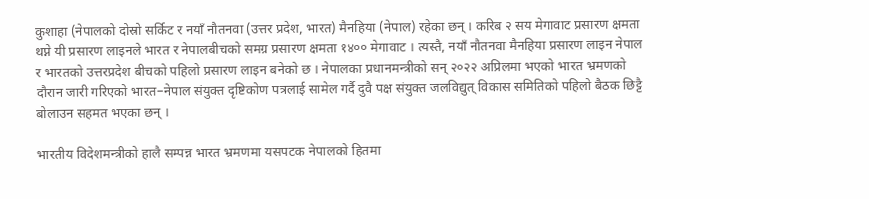कुशाहा (नेपालको दोस्रो सर्किट र नयाँ नौतनवा (उत्तर प्रदेश, भारत) मैनहिया (नेपाल) रहेका छन् । करिब २ सय मेगावाट प्रसारण क्षमता थप्ने यी प्रसारण लाइनले भारत र नेपालबीचको समग्र प्रसारण क्षमता १४०० मेगावाट । त्यस्तै, नयाँ नौतनवा मैनहिया प्रसारण लाइन नेपाल र भारतको उत्तरप्रदेश बीचको पहिलो प्रसारण लाइन बनेको छ । नेपालका प्रधानमन्त्रीको सन् २०२२ अप्रिलमा भएको भारत भ्रमणको दौरान जारी गरिएको भारत–नेपाल संयुक्त दृष्टिकोण पत्रलाई सामेल गर्दै दुवै पक्ष संयुक्त जलविद्युत् विकास समितिको पहिलो बैठक छिट्टै बोलाउन सहमत भएका छन् ।

भारतीय विदेशमन्त्रीको हालै सम्पन्न भारत भ्रमणमा यसपटक नेपालको हितमा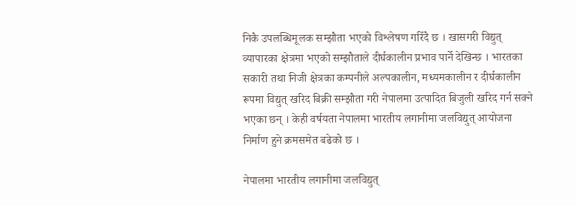निकै उपलब्धिमूलक सम्झौता भएको विश्लेषण गरिँदै छ । खासगरी विद्युत् व्यापारका क्षेत्रमा भएको सम्झौताले दीर्घकालीन प्रभाव पार्ने देखिन्छ । भारतका सकारी तथा निजी क्षेत्रका कम्पनीले अल्पकालीन, मध्यमकालीन र दीर्घकालीन रूपमा विद्युत् खरिद बिक्री सम्झौता गरी नेपालमा उत्पादित बिजुली खरिद गर्न सक्ने भएका छन् । केही वर्षयता नेपालमा भारतीय लगानीमा जलविद्युत् आयोजना निर्माण हुने क्रमसमेत बढेको छ ।

नेपालमा भारतीय लगानीमा जलविद्युत्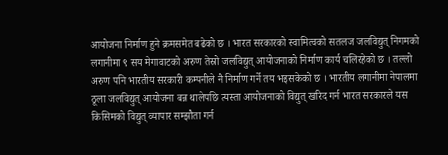आयोजना निर्माण हुने क्रमसमेत बढेको छ । भारत सरकारको स्वामित्वको सतलज जलविद्युत् निगमको लगानीमा ९ सय मेगावाटको अरुण तेस्रो जलविद्युत् आयोजनाको निर्माण कार्य चलिरहेको छ । तल्लो अरुण पनि भारतीय सरकारी कम्पनीले नै निर्माण गर्ने तय भइसकेको छ । भारतीय लगानीमा नेपालमा ठूला जलविद्युत् आयोजना बन्न थालेपछि त्यस्ता आयोजनाको विद्युत् खरिद गर्न भारत सरकारले यस किसिमको विद्युत् व्यापार सम्झौता गर्न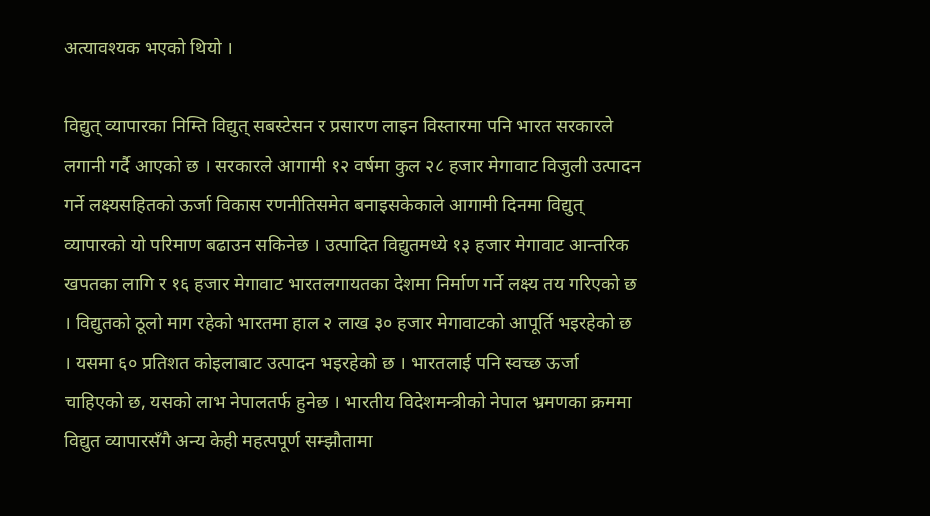अत्यावश्यक भएको थियो ।

विद्युत् व्यापारका निम्ति विद्युत् सबस्टेसन र प्रसारण लाइन विस्तारमा पनि भारत सरकारले लगानी गर्दै आएको छ । सरकारले आगामी १२ वर्षमा कुल २८ हजार मेगावाट विजुली उत्पादन गर्ने लक्ष्यसहितको ऊर्जा विकास रणनीतिसमेत बनाइसकेकाले आगामी दिनमा विद्युत् व्यापारको यो परिमाण बढाउन सकिनेछ । उत्पादित विद्युतमध्ये १३ हजार मेगावाट आन्तरिक खपतका लागि र १६ हजार मेगावाट भारतलगायतका देशमा निर्माण गर्ने लक्ष्य तय गरिएको छ । विद्युतको ठूलो माग रहेको भारतमा हाल २ लाख ३० हजार मेगावाटको आपूर्ति भइरहेको छ । यसमा ६० प्रतिशत कोइलाबाट उत्पादन भइरहेको छ । भारतलाई पनि स्वच्छ ऊर्जा चाहिएको छ, यसको लाभ नेपालतर्फ हुनेछ । भारतीय विदेशमन्त्रीको नेपाल भ्रमणका क्रममा विद्युत व्यापारसँगै अन्य केही महत्पपूर्ण सम्झौतामा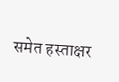समेत हस्ताक्षर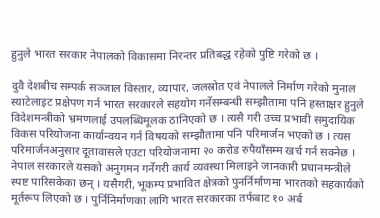हुनुले भारत सरकार नेपालको विकासमा निरन्तर प्रतिबद्ध रहेको पुष्टि गरेको छ ।

दुवै देशबीच सम्पर्क सञ्जाल विस्तार, व्यापार, जलस्रोत एवं नेपालले निर्माण गरेको मुनाल स्याटेलाइट प्रक्षेपण गर्न भारत सरकारले सहयोग गर्नेसम्बन्धी सम्झौतामा पनि हस्ताक्षर हुनुले विदेशमन्त्रीको भ्रमणलाई उपलब्धिमूलक ठानिएको छ । त्यसै गरी उच्च प्रभावी समुदायिक विकस परियोजना कार्यान्वयन गर्न विषयको सम्झौतामा पनि परिमार्जन भएको छ । त्यस परिमार्जनअनुसार दूतावासले एउटा परियोजनामा २० करोड रुपैयाँसम्म खर्च गर्न सक्नेछ । नेपाल सरकारले यसको अनुगमन गर्नेगरी कार्य व्यवस्था मिलाइने जानकारी प्रधानमन्त्रीले स्पष्ट पारिसकेका छन् । यसैगरी, भूकम्प प्रभावित क्षेत्रको पुनर्निर्माणमा भारतको सहकार्यको मूर्तरूप लिएको छ । पुर्निनिर्माणका लागि भारत सरकारका तर्फबाट १० अर्ब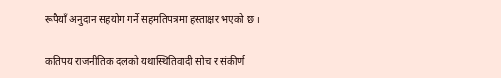रूपैयाँ अनुदान सहयोग गर्ने सहमतिपत्रमा हस्ताक्षर भएको छ ।

कतिपय राजनीतिक दलको यथास्थितिवादी सोच र संकीर्ण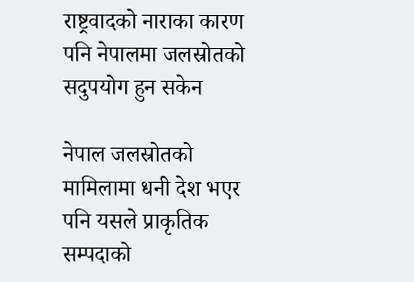राष्ट्रवादको नाराका कारण पनि नेपालमा जलस्रोतको सदुपयोग हुन सकेन

नेपाल जलस्रोतको मामिलामा धनी देश भएर पनि यसले प्राकृतिक सम्पदाको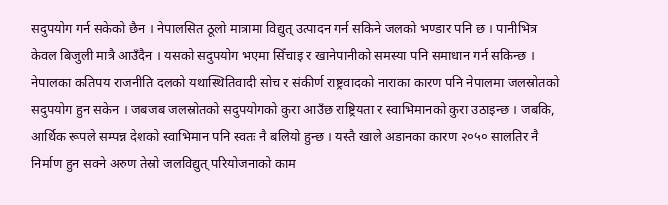सदुपयोग गर्न सकेको छैन । नेपालसित ठूलो मात्रामा विद्युत् उत्पादन गर्न सकिने जलको भण्डार पनि छ । पानीभित्र केवल बिजुली मात्रै आउँदैन । यसको सदुपयोग भएमा सिँचाइ र खानेपानीको समस्या पनि समाधान गर्न सकिन्छ । नेपालका कतिपय राजनीति दलको यथास्थितिवादी सोच र संकीर्ण राष्ट्रवादको नाराका कारण पनि नेपालमा जलस्रोतको सदुपयोग हुन सकेन । जबजब जलस्रोतको सदुपयोगको कुरा आउँछ राष्ट्रियता र स्वाभिमानको कुरा उठाइन्छ । जबकि, आर्थिक रूपले सम्पन्न देशको स्वाभिमान पनि स्वतः नै बलियो हुन्छ । यस्तै खाले अडानका कारण २०५० सालतिर नै निर्माण हुन सक्ने अरुण तेस्रो जलविद्युत् परियोजनाको काम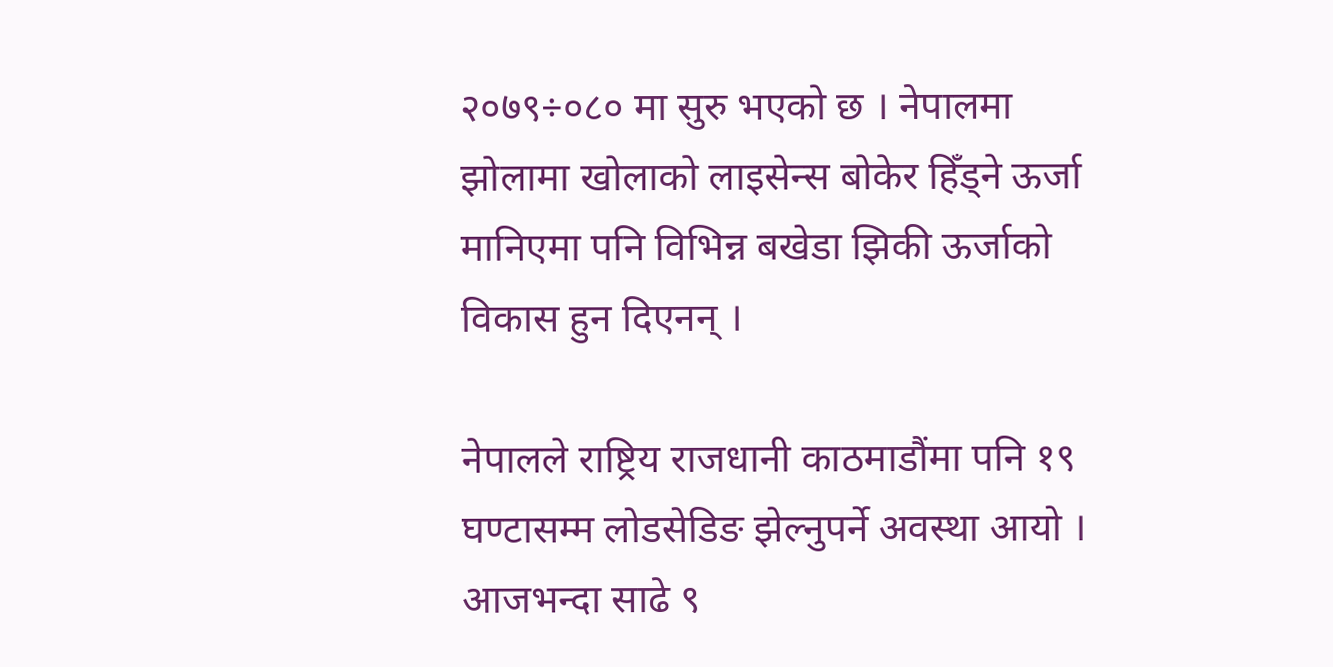२०७९÷०८० मा सुरु भएको छ । नेपालमा झोलामा खोलाको लाइसेन्स बोकेर हिँड्ने ऊर्जा मानिएमा पनि विभिन्न बखेडा झिकी ऊर्जाको विकास हुन दिएनन् ।

नेपालले राष्ट्रिय राजधानी काठमाडौंमा पनि १९ घण्टासम्म लोडसेडिङ झेल्नुपर्ने अवस्था आयो । आजभन्दा साढे ९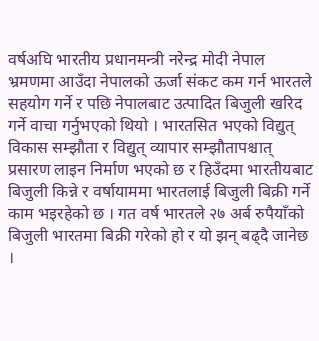वर्षअघि भारतीय प्रधानमन्त्री नरेन्द्र मोदी नेपाल भ्रमणमा आउँदा नेपालको ऊर्जा संकट कम गर्न भारतले सहयोग गर्ने र पछि नेपालबाट उत्पादित बिजुली खरिद गर्ने वाचा गर्नुभएको थियो । भारतसित भएको विद्युत् विकास सम्झौता र विद्युत् व्यापार सम्झौतापश्चात् प्रसारण लाइन निर्माण भएको छ र हिउँदमा भारतीयबाट बिजुली किन्ने र वर्षायाममा भारतलाई बिजुली बिक्री गर्ने काम भइरहेको छ । गत वर्ष भारतले २७ अर्ब रुपैयाँको बिजुली भारतमा बिक्री गरेको हो र यो झन् बढ्दै जानेछ ।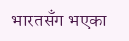भारतसँग भएका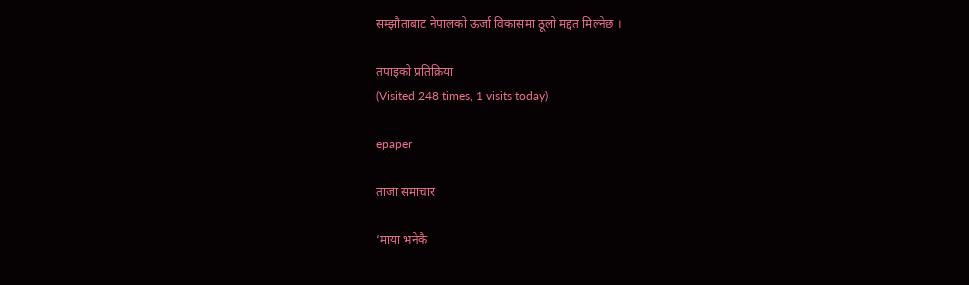सम्झौताबाट नेपालको ऊर्जा विकासमा ठूलो मद्दत मिल्नेछ ।

तपाइको प्रतिक्रिया
(Visited 248 times, 1 visits today)

epaper

ताजा समाचार

‘माया भनेकै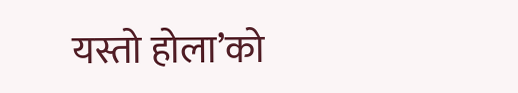यस्तो होला’को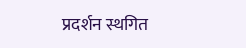प्रदर्शन स्थगित